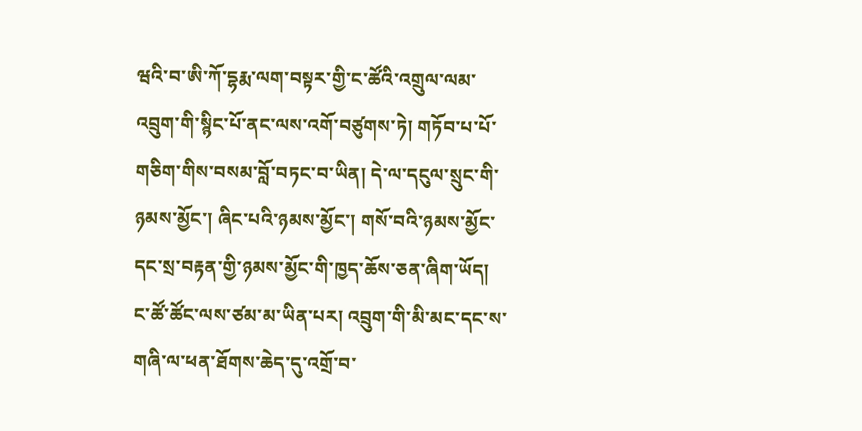ཝའི་བ་ཨི་ཀོ་དྷརྨ་ལག་བསྟར་གྱི་ང་ཚོའི་འགྲུལ་ལམ་འབྲུག་གི་སྙིང་པོ་ནང་ལས་འགོ་བཙུགས་ཏེ། གཏོབ་པ་པོ་གཅིག་གིས་བསམ་བློ་བཏང་བ་ཡིན། དེ་ལ་དངུལ་སྲུང་གི་ཉམས་མྱོང་། ཞིང་པའི་ཉམས་མྱོང་། གསོ་བའི་ཉམས་མྱོང་དང་སྲ་བརྟན་གྱི་ཉམས་མྱོང་གི་ཁྱད་ཆོས་ཅན་ཞིག་ཡོད། ང་ཚོ་ཚོང་ལས་ཙམ་མ་ཡིན་པར། འབྲུག་གི་མི་མང་དང་ས་གཞི་ལ་ཕན་ཐོགས་ཆེད་དུ་འགྲོ་བ་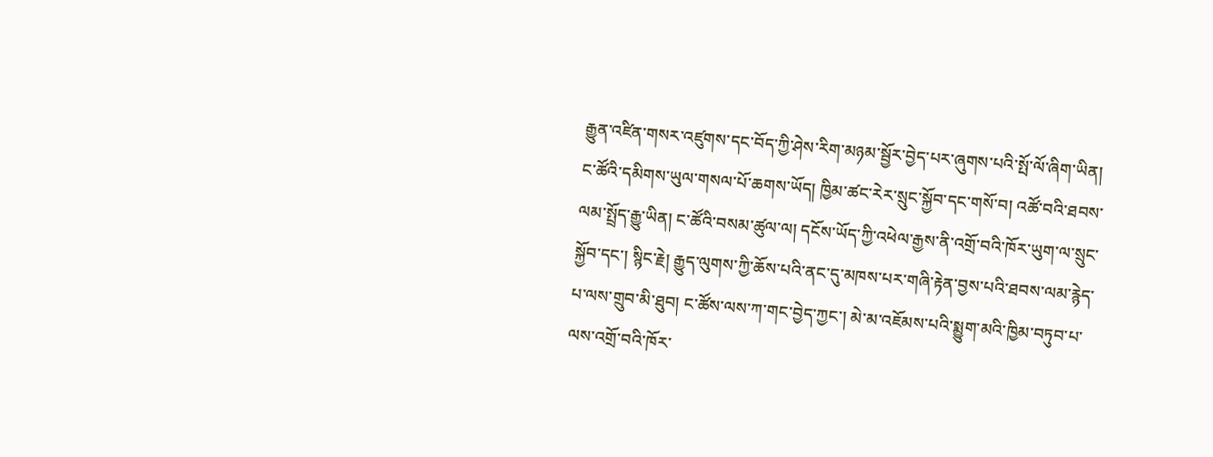རྒྱུན་འཛིན་གསར་འཛུགས་དང་བོད་ཀྱི་ཤེས་རིག་མཉམ་སྦྱོར་བྱེད་པར་ཞུགས་པའི་སྤོ་ལོ་ཞིག་ཡིན།
ང་ཚོའི་དམིགས་ཡུལ་གསལ་པོ་ཆགས་ཡོད། ཁྱིམ་ཚང་རེར་སྲུང་སྐྱོབ་དང་གསོ་བ། འཚོ་བའི་ཐབས་ལམ་སྤྲོད་རྒྱུ་ཡིན། ང་ཚོའི་བསམ་ཚུལ་ལ། དངོས་ཡོད་ཀྱི་འཕེལ་རྒྱས་ནི་འགྲོ་བའི་ཁོར་ཡུག་ལ་སྲུང་སྐྱོབ་དང་། སྙིང་རྗེ། རྒྱུད་ལུགས་ཀྱི་ཆོས་པའི་ནང་དུ་མཁས་པར་གཞི་རྟེན་བྱས་པའི་ཐབས་ལམ་རྙེད་པ་ལས་གྲུབ་མི་ཐུབ། ང་ཚོས་ལས་ཀ་གང་བྱེད་ཀྱང་། མེ་མ་འཇོམས་པའི་སྨྱུག་མའི་ཁྱིམ་བཏུབ་པ་ལས་འགྲོ་བའི་ཁོར་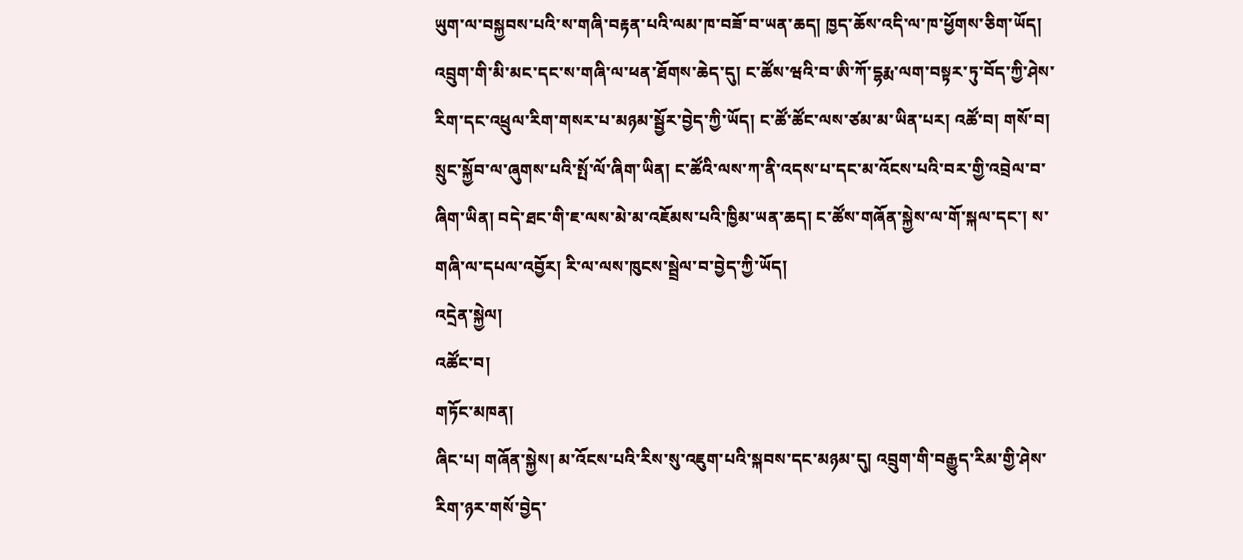ཡུག་ལ་བསྐྱབས་པའི་ས་གཞི་བརྟན་པའི་ལམ་ཁ་བཟོ་བ་ཡན་ཆད། ཁྱད་ཆོས་འདི་ལ་ཁ་ཕྱོགས་ཅིག་ཡོད།
འབྲུག་གི་མི་མང་དང་ས་གཞི་ལ་ཕན་ཐོགས་ཆེད་དུ། ང་ཚོས་ཝའི་བ་ཨི་ཀོ་དྷརྨ་ལག་བསྟར་ཏུ་བོད་ཀྱི་ཤེས་རིག་དང་འཕྲུལ་རིག་གསར་པ་མཉམ་སྦྱོར་བྱེད་ཀྱི་ཡོད། ང་ཚོ་ཚོང་ལས་ཙམ་མ་ཡིན་པར། འཚོ་བ། གསོ་བ། སྲུང་སྐྱོབ་ལ་ཞུགས་པའི་སྤོ་ལོ་ཞིག་ཡིན། ང་ཚོའི་ལས་ཀ་ནི་འདས་པ་དང་མ་འོངས་པའི་བར་གྱི་འབྲེལ་བ་ཞིག་ཡིན། བདེ་ཐང་གི་ཇ་ལས་མེ་མ་འཇོམས་པའི་ཁྱིམ་ཡན་ཆད། ང་ཚོས་གཞོན་སྐྱེས་ལ་གོ་སྐལ་དང་། ས་གཞི་ལ་དཔལ་འབྱོར། རི་ལ་ལས་ཁུངས་སྦྲེལ་བ་བྱེད་ཀྱི་ཡོད།
འདྲེན་སྐྱེལ།
འཚོང་བ།
གཏོང་མཁན།
ཞིང་པ། གཞོན་སྐྱེས། མ་འོངས་པའི་རིས་སུ་འཇུག་པའི་སྐབས་དང་མཉམ་དུ། འབྲུག་གི་བརྒྱུད་རིམ་གྱི་ཤེས་རིག་ཉར་གསོ་བྱེད་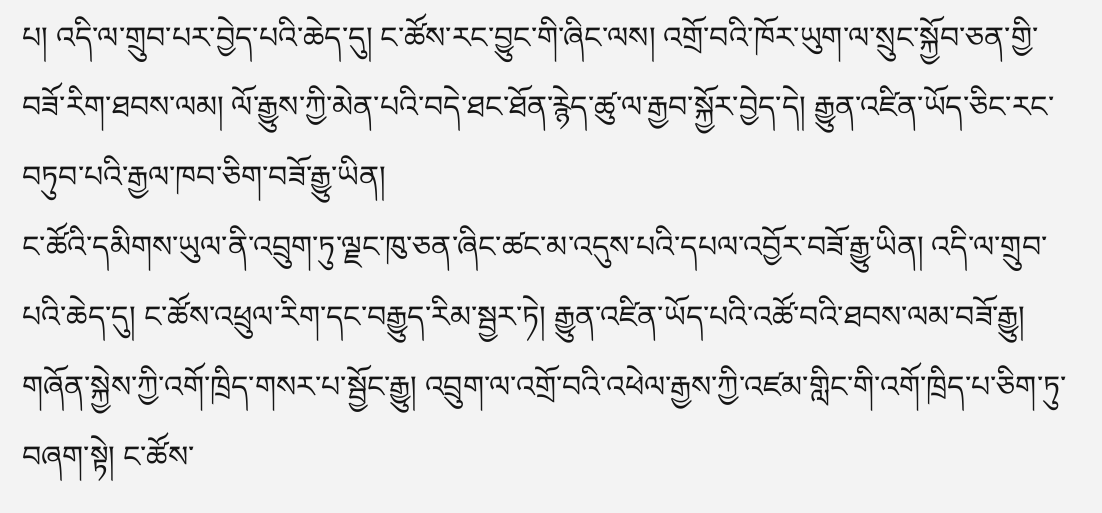པ། འདི་ལ་གྲུབ་པར་བྱེད་པའི་ཆེད་དུ། ང་ཚོས་རང་བྱུང་གི་ཞིང་ལས། འགྲོ་བའི་ཁོར་ཡུག་ལ་སྲུང་སྐྱོབ་ཅན་གྱི་བཟོ་རིག་ཐབས་ལམ། ལོ་རྒྱུས་ཀྱི་མེན་པའི་བདེ་ཐང་ཐོན་རྙེད་ཚུ་ལ་རྒྱབ་སྐྱོར་བྱེད་དེ། རྒྱུན་འཛིན་ཡོད་ཅིང་རང་བཏུབ་པའི་རྒྱལ་ཁབ་ཅིག་བཟོ་རྒྱུ་ཡིན།
ང་ཚོའི་དམིགས་ཡུལ་ནི་འབྲུག་ཏུ་ལྗང་ཁུ་ཅན་ཞིང་ཚང་མ་འདུས་པའི་དཔལ་འབྱོར་བཟོ་རྒྱུ་ཡིན། འདི་ལ་གྲུབ་པའི་ཆེད་དུ། ང་ཚོས་འཕྲུལ་རིག་དང་བརྒྱུད་རིམ་སྦྱར་ཏེ། རྒྱུན་འཛིན་ཡོད་པའི་འཚོ་བའི་ཐབས་ལམ་བཟོ་རྒྱུ། གཞོན་སྐྱེས་ཀྱི་འགོ་ཁྲིད་གསར་པ་སྦྱོང་རྒྱུ། འབྲུག་ལ་འགྲོ་བའི་འཕེལ་རྒྱས་ཀྱི་འཛམ་གླིང་གི་འགོ་ཁྲིད་པ་ཅིག་ཏུ་བཞག་སྟེ། ང་ཚོས་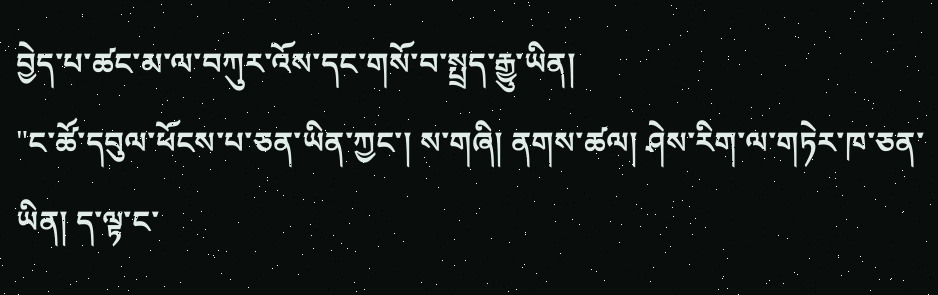བྱེད་པ་ཚང་མ་ལ་བཀུར་འོས་དང་གསོ་བ་སྤྲད་རྒྱུ་ཡིན།
"ང་ཚོ་དབུལ་ཕོངས་པ་ཅན་ཡིན་ཀྱང་། ས་གཞི། ནགས་ཚལ། ཤེས་རིག་ལ་གཏེར་ཁ་ཅན་ཡིན། ད་ལྟ་ང་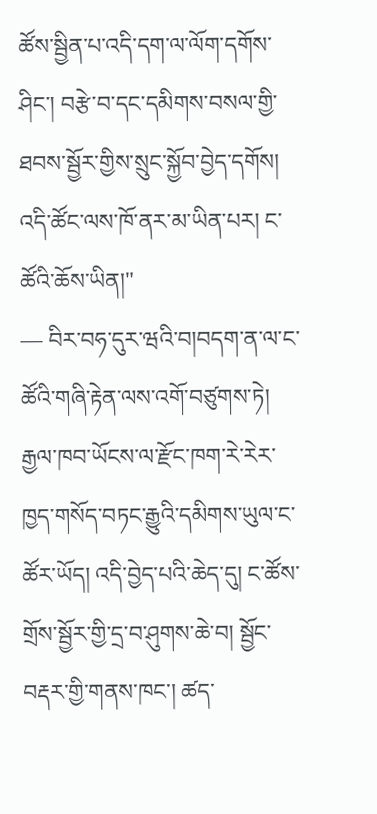ཚོས་སྦྱིན་པ་འདི་དག་ལ་ལོག་དགོས་ཤིང་། བརྩེ་བ་དང་དམིགས་བསལ་གྱི་ཐབས་སྦྱོར་གྱིས་སྲུང་སྐྱོབ་བྱེད་དགོས། འདི་ཚོང་ལས་ཁོ་ནར་མ་ཡིན་པར། ང་ཚོའི་ཆོས་ཡིན།"
— བིར་བཧ་དུར་ཝའི་བ།བདག་ན་ལ་ང་ཚོའི་གཞི་རྟེན་ལས་འགོ་བཙུགས་ཏེ། རྒྱལ་ཁབ་ཡོངས་ལ་རྫོང་ཁག་རེ་རེར་ཁྱད་གསོད་བཏང་རྒྱུའི་དམིགས་ཡུལ་ང་ཚོར་ཡོད། འདི་བྱེད་པའི་ཆེད་དུ། ང་ཚོས་གྲོས་སྦྱོར་གྱི་དྲ་བ་ཤུགས་ཆེ་བ། སྦྱོང་བརྡར་གྱི་གནས་ཁང་། ཚད་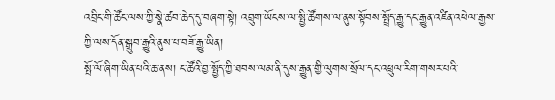འབྲིང་གི་ཚོང་ལས་ཀྱི་སྣེ་ཚབ་ཆེད་དུ་བཞག་སྟེ། འབྲུག་ཡོངས་ལ་སྤྱི་ཚོགས་ལ་ནུས་སྟོབས་སྤྲོད་རྒྱུ་དང་རྒྱུན་འཛིན་འཕེལ་རྒྱས་ཀྱི་ལས་དོན་སྒྲུབ་རྒྱུའི་ནུས་པ་བཟོ་རྒྱུ་ཡིན།
སྤོ་ལོ་ཞིག་ཡིན་པའི་ཆ་ནས། ང་ཚོའི་བྱ་སྤྱོད་ཀྱི་ཐབས་ལམ་ནི་དུས་རྒྱུན་གྱི་ལུགས་སྲོལ་དང་འཕྲུལ་རིག་གསར་པའི་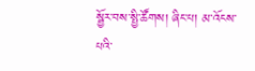སྦྱོར་བས་སྤྱི་ཚོགས། ཞིང་པ། མ་འོངས་པའི་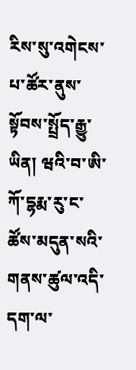རིས་སུ་འགེངས་པ་ཚོར་ནུས་སྟོབས་སྤྲོད་རྒྱུ་ཡིན། ཝའི་བ་ཨི་ཀོ་དྷརྨ་རུ་ང་ཚོས་མདུན་སའི་གནས་ཚུལ་འདི་དག་ལ་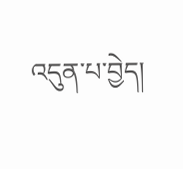འདུན་པ་བྱེད།